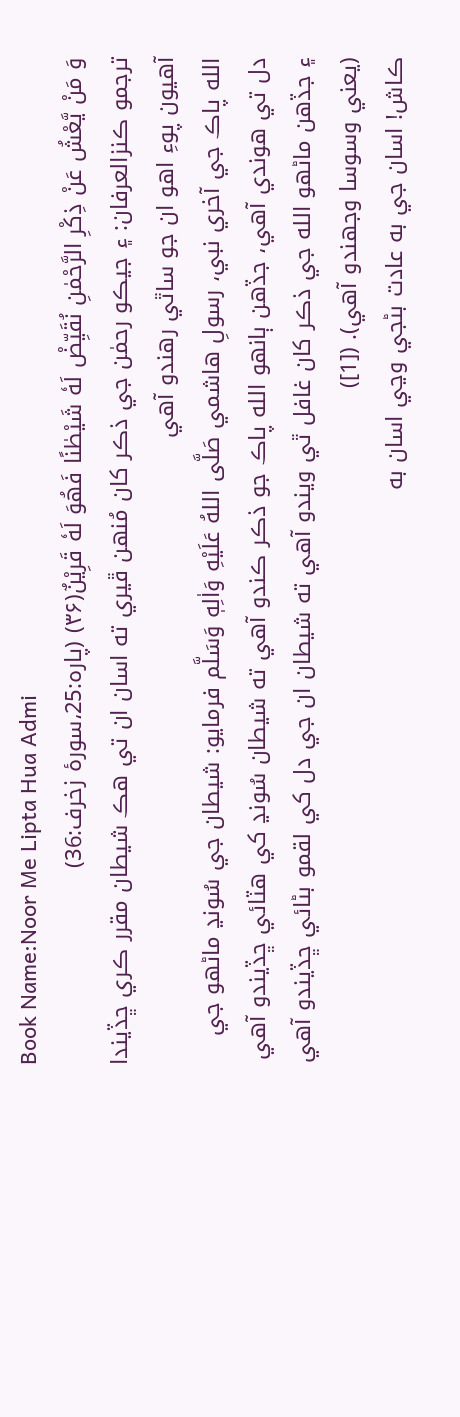Book Name:Noor Me Lipta Hua Admi
وَ مَنْ یَّعْشُ عَنْ ذِكْرِ الرَّحْمٰنِ نُقَیِّضْ لَهٗ شَیْطٰنًا فَهُوَ لَهٗ قَرِیْنٌ(۳۶) (پارہ:25،سورۂ زخرف:36)
ترجمو ڪنزالعرفان: ۽ جيڪو رحمٰن جي ذڪر کان مُنهن ڦيري ته اسان ان تي هڪ شيطان مقرر ڪري ڇڏيندا آهيون پوءِ اهو ان جو ساٿي رهندو آهي
الله پاڪ جي آخري نبي، رسولِ هاشمي صَلَّى اللهُ عَلَيْهِ وَاٰلِهٖ وَسَلَّم فرمايو: شيطان جي سُونڍ ماڻهو جي دل تي هوندي آهي، جڏهن ٻانهو الله پاڪ جو ذڪر ڪندو آهي ته شيطان سُونڍ کي هٽائي ڇڏيندو آهي ۽ جڏهن ماڻهو الله جي ذڪر کان غافل ٿي ويندو آهي ته شيطان ان جي دل کي لقمو بڻائي ڇڏيندو آهي (يعني وسوسا وجهندو آهي). ([1])
ڪاش! اسان جي به عادت بڻجي وڃي اسان به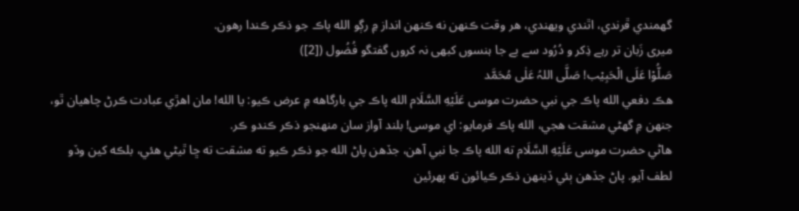گهمندي ڦرندي، اٿندي ويهندي، هر وقت ڪنهن نه ڪنهن انداز ۾ رڳو الله پاڪ جو ذڪر ڪندا رهون.
میری زَبان تر رہے ذِکر و دُرُود سے بے جا ہنسوں کبھی نہ کروں گفتگو فُضُول ([2])
صَلُّوْا عَلَی الْحَبِیْب! صَلَّی اللہُ عَلٰی مُحَمَّد
هڪ دفعي الله پاڪ جي نبي حضرت موسى عَلَیْهِ السَّلَام الله پاڪ جي بارگاهه ۾ عرض ڪيو: يا الله! مان اهڙي عبادت ڪرڻ چاهيان ٿو، جنهن ۾ گهڻي مشقت هجي، الله پاڪ فرمايو: اي موسى! بلند آواز سان منهنجو ذڪر ڪندو ڪر.
هاڻي حضرت موسى عَلَیْهِ السَّلَام ته الله پاڪ جا نبي آهن، جڏهن پاڻ الله جو ذڪر ڪيو ته مشقت ته ڇا ٿيڻي هئي، بلڪه کين وڏو لطف آيو. پاڻ جڏهن ٻئي ڏينهن ذڪر ڪيائون ته پهرئين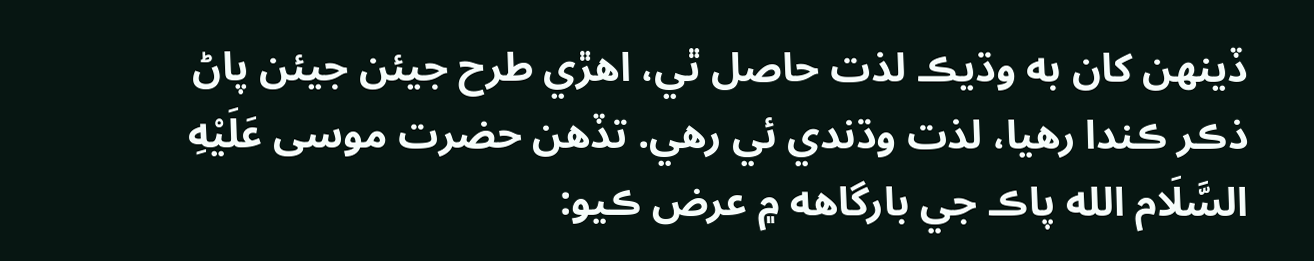ڏينهن کان به وڌيڪ لذت حاصل ٿي، اهڙي طرح جيئن جيئن پاڻ ذڪر ڪندا رهيا، لذت وڌندي ئي رهي. تڏهن حضرت موسى عَلَیْهِ السَّلَام الله پاڪ جي بارگاهه ۾ عرض ڪيو: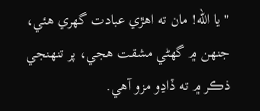"يا الله! مان ته اهڙي عبادت گهري هئي، جنهن ۾ گهڻي مشقت هجي، پر تنهنجي ذڪر ۾ ته ڏاڍو مزو آهي.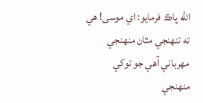الله پاڪ فرمايو: اي موسى! هي ته تنهنجي مٿان منهنجي مهرباني آهي جو توکي منهنجي